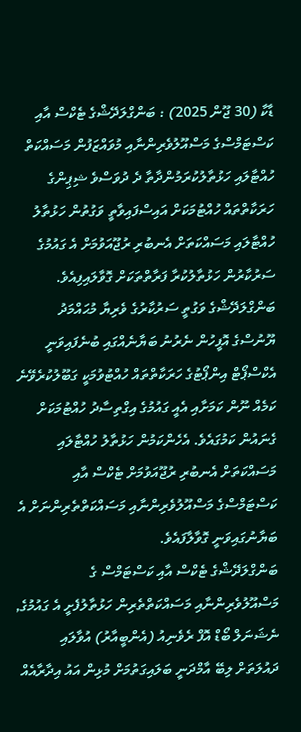ޑާކާ (30 ޖޫން 2025) : ބަންގްލަދޭޝްގެ ޓެކްސް އާއި ކަސްޓަމްސްގެ މަސްއޫލުވެރިންނާއި މުވައްޒަފުން މަސައްކަތް ހުއްޓާލައި ހަޅުތާލުކުރަމުންދާތާ ދެ ދުވަސްވެ ޝިޕިންގެ ހަރަކާތްތައް ހުއްޓުމަކަށް އައިސްފައިވާތީ ވަގުތުން ހަޅުތާލު ހުއްޓާލައި މަސައްކަތަށް އެނބުރި ރުޖޫއަވުމަށް އެ ގައުމުގެ ސަރުކާރުން ހަޅުތާލުކުރާ ފަރާތްތަކަށް ގޮވާލައިފިއެވެ.
ބަންގްލަދޭޝްގެ ވަގުތީ ސަރުކާރުގެ ވެރިޔާ މުޙައްމަދު ޔޫނުސްގެ އޮފީހުން ނެރުނު ބަޔާނެއްގައި ބުނެފައިވަނީ އެކްސްޕޯޓް އިންޕޯޓުގެ ހަރަކާތްތައް ހުއްޓުވުމަކީ ގަބޫލުކުރެވޭނެ ކަމެއް ނޫން ކަމަށާއި އެއީ ގައުމުގެ އިގްތިސާދު ހުއްޓުމަކަށް ގެނައުން ކަމުގައެވެ. އެހެންކަމުން ހަޅުތާލު ހުއްޓާލައި މަސައްކަތަށް އެނބުރި ރުޖޫއަވުމަށް ޓެކްސް އާއި ކަސްޓަމްސްގެ މަސްއޫލުވެރިންނާއި މަސައްކަތްތެރިންނަށް އެ ބަޔާނުގައިވަނީ ގޮވާލާފައެވެ.
ބަންގްލަދޭޝްގެ ޓެކްސް އާއި ކަސްޓަމްސް ގެ މަސްއޫލުވެރިންނާއި މަސައްކަތްތެރިން ހަޅުތާލުފެށީ އެ ގައުމުގެ, ނެޝަނަލް ބޯޑް އޮފް ރެވެނިއު (އެންބީއާރު) އުވާލައި ދައުލަތަށް ލިބޭ އާމްދަނީ ބަލައިގަތުމަށް މުޅިން އައު އިދާރާއެއް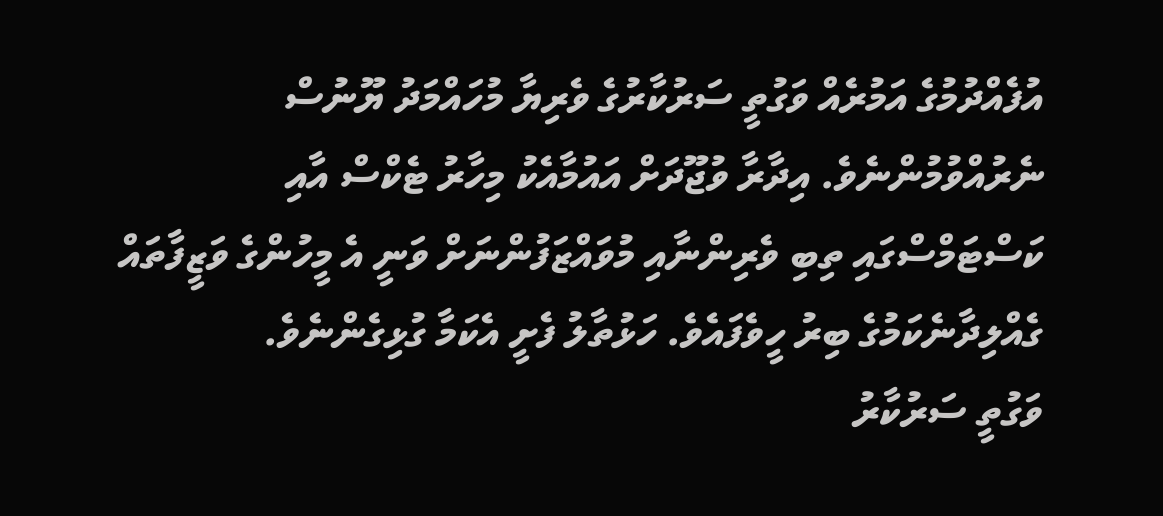އުފެއްދުމުގެ އަމުރެއް ވަގުތީ ސަރުކާރުގެ ވެރިޔާ މުހައްމަދު ޔޫނުސް ނެރުއްވުމުންނެވެ. އިދާރާ ވުޖޫދަށް އައުމާއެކު މިހާރު ޓެކްސް އާއި ކަސްޓަމްސްގައި ތިބި ވެރިންނާއި މުވައްޒަފުންނަށް ވަނީ އެ މީހުންގެ ވަޒީފާތައް ގެއްލިދާނެކަމުގެ ބިރު ހީވެފައެވެ. ހަޅުތާލު ފެށީ އެކަމާ ގުޅިގެންނެވެ.
ވަގުތީ ސަރުކާރު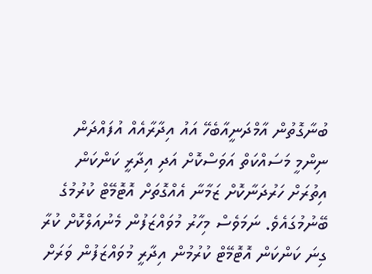ބުނާގޮތުން އާމްދަނީއާބެހޭ އައު އިދާރާއެއް އުފައްދަން ނިންމީ މަސައްކަތް އަވަސްކޮށް އަދި އިދާރީ ކަންކަން އިތުރަށް ހަރުދަނާކޮށް ޒަމާނާ އެއްގޮތަށް އޮޓޮމޭޓް ކުރުމުގެ ބޭނުމުގައެވެ. ނަމަވެސް މިހާރު މުވައްޒަފުން މެނުއަލްކޮށް ކުރާ ގިނަ ކަންކަން އޮޓޮމޭޓް ކުރުމުން އިދާރީ މުވައްޒަފުން ވަރަށް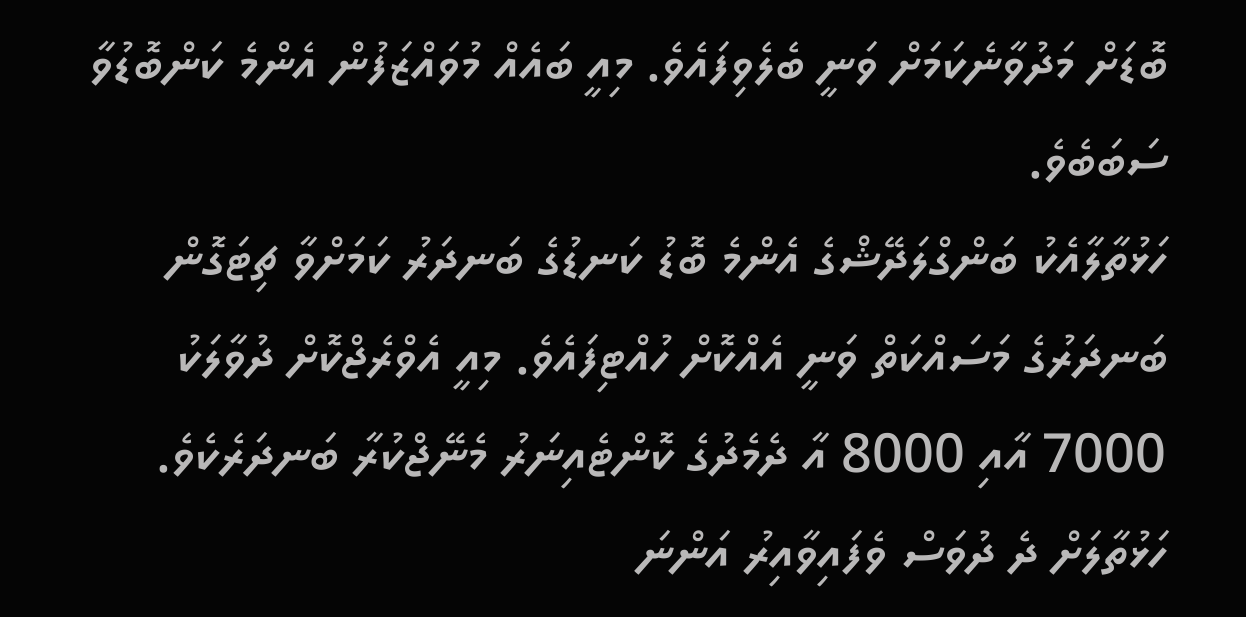ބޮޑަށް މަދުވާނެކަމަށް ވަނީ ބެލެވިފައެވެ. މިއީ ބައެއް މުވައްޒަފުން އެންމެ ކަންބޮޑުވާ ސަބަބެވެ.
ހަޅުތާލާއެކު ބަންގްލަދޭޝްގެ އެންމެ ބޮޑު ކަނޑުގެ ބަނދަރު ކަމަށްވާ ޗިޓަގޮން ބަނދަރުގެ މަސައްކަތް ވަނީ އެއްކޮށް ހުއްޓިފައެވެ. މިއީ އެވްރެޖްކޮށް ދުވާލަކު 7000 އާއި 8000 އާ ދެމެދުގެ ކޮންޓެއިނަރު މެނޭޖްކުރާ ބަނދަރެކެވެ.
ހަޅުތާލަށް ދެ ދުވަސް ވެފައިވާއިރު އަންނަ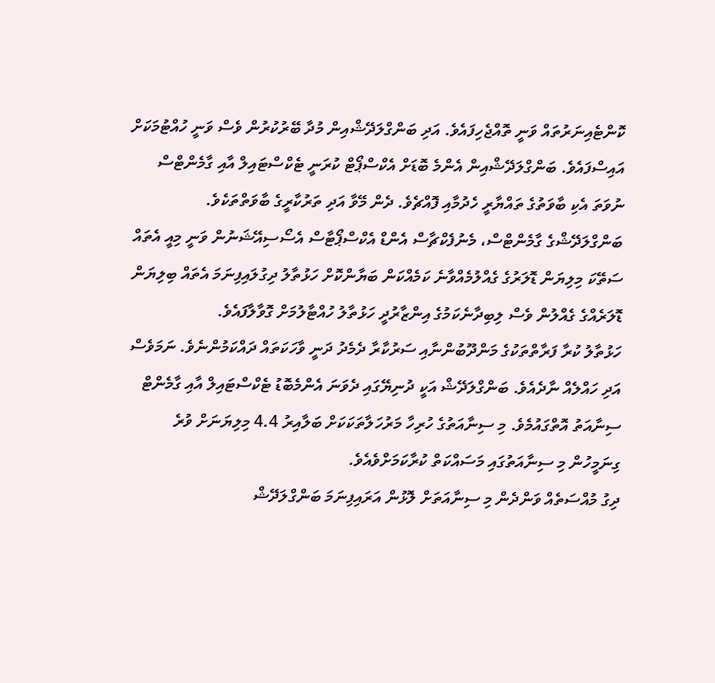ކޮންޓެއިނަރުތައް ވަނީ ތޮއްޖެހިފައެވެ. އަދި ބަންގްލަދޭޝްއިން މުދާ ބޭރުކުރުން ވެސް ވަނީ ހުއްޓުމަކަށް އައިސްފައެވެ. ބަންގްލަދޭޝްއިން އެންމެ ބޮޑަށް އެކްސްޕޯޓް ކުރަނީ ޓެކްސްޓައިލް އާއި ގާމެންޓްސް ނުވަތަ އެކި ބާވަތުގެ ތައްޔާރީ ހެދުމާއި ފޮއްޗެވެ. ދެން މޭވާ އަދި ތަރުކާރީގެ ބާވަތްތަކެވެ.
ބަންގްލަދޭޝްގެ ގާމެންޓްސް، މެނުފެކްޗާސް އެންޑް އެކްސްޕޯޓާސް އެސޯސިއޭޝަނުން ވަނީ މިއީ އެތައް ސަތޭކަ މިލިޔަން ޑޮލަރުގެ ގެއްލުމެއްވާނެ ކަމެއްކަން ބަޔާންކޮށް ހަޅުތާލު ދިގުލައިފިނަމަ އެތައް ބިލިޔަން ޑޮލަރެއްގެ ގެއްލުން ވެސް ލިބިދާނެކަމުގެ އިންޒާރުދީ ހަޅުތާލު ހުއްޓާލުމަށް ގޮވާލާފައެވެ.
ހަޅުތާލު ކުރާ ފަރާތްތަކުގެ މަންދޫބުންނާއި ސަރުކާރާ ދެމެދު ދަނީ ވާހަކަތައް ދައްކަމުންނެވެ. ނަމަވެސް އަދި ހައްލެއް ނާދެއެވެ. ބަންގްލަދޭޝް އަކީ ދުނިޔޭގައި ދެވަނަ އެންމެބޮޑު ޓެކްސްޓައިލް އާއި ގާމެންޓް ސިނާއަތު އޮތްގައުމެވެ. މި ސިނާއަތުގެ ހުރިހާ މަރުހަލާތަކަކަށް ބަލާއިރު 4.4 މިލިޔަނަށް ވުރެ ގިނަމީހުން މި ސިނާއަތުގައި މަސައްކަތް ކުރާކަމަށްވެއެވެ.
ދިގު މުއްސަތެއް ވަންދެން މި ސިނާއަތަށް ލޮޅުން އަރައިފިނަމަ ބަންގްލަދޭޝް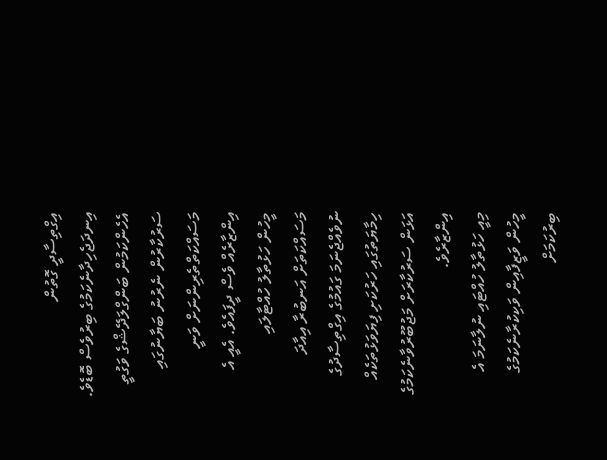އިގްތިސާދީ ގޮތުން އިނދަޖެހިދާނެކަމުގެ ބިރުވެސް ބޮޑެވެ. އެހެންކަމުން ބަންގްލަދޭޝްގެ ވަގުތީ ސަރުކާރުން ނެރުނު ބަޔާނުގައި މަސައްކަތްތެރިންނަށް ވަނީ އިންޒާރެއް ވެސް ދީފައެވެ. އެއީ އެ މީހުން ހަޅުތާލު ހުއްޓާލައި މަސައްކަތަށް އަނބުރާ އިއާދަ ނުވެއްޖެނަމަ ގައުމުގެ އިގްތިސާދުގެ ހިމާޔަތުގައި ހަރުކަށި ފިޔަވަޅުތަކެއް އަޅަން ސަރުކާރަށް މަޖުބޫރުވާނެކަމުގެ އިންޒާރެވެ.
މިއީ ހަޅުތާލު ހުއްޓައި ނުލާނަމަ އެ މީހުން ވަޒީފާއިން ވަކިކުރާނެކަމުގެ ބިރުކަމަށް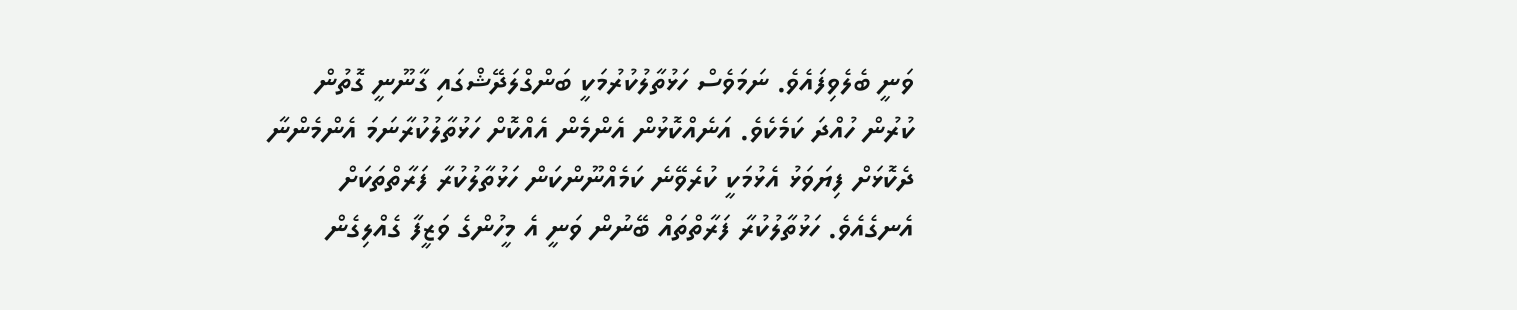ވަނީ ބެލެވިފައެވެ. ނަމަވެސް ހަޅުތާލުކުރުމަކީ ބަންގްލަދޭޝްގައި ގާނޫނީ ގޮތުން ކުރުން ހުއްދަ ކަމެކެވެ. އަނެއްކޮޅުން އެންމެން އެއްކޮށް ހަޅުތާލުކުރާނަމަ އެންމެންނާ ދެކޮޅަށް ފިޔަވަޅު އެޅުމަކީ ކުރެވޭނެ ކަމެއްނޫންކަން ހަޅުތާލުކުރާ ފަރާތްތަކަށް އެނގެއެވެ. ހަޅުތާލުކުރާ ފަރާތްތައް ބޭނުން ވަނީ އެ މީހުންގެ ވަޒީފާ ގެއްލިގެން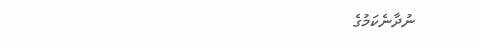ނުދާނެކަމުގެ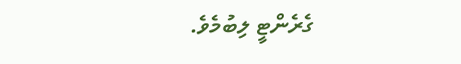ގެރެންޓީ ލިބުމެވެ.